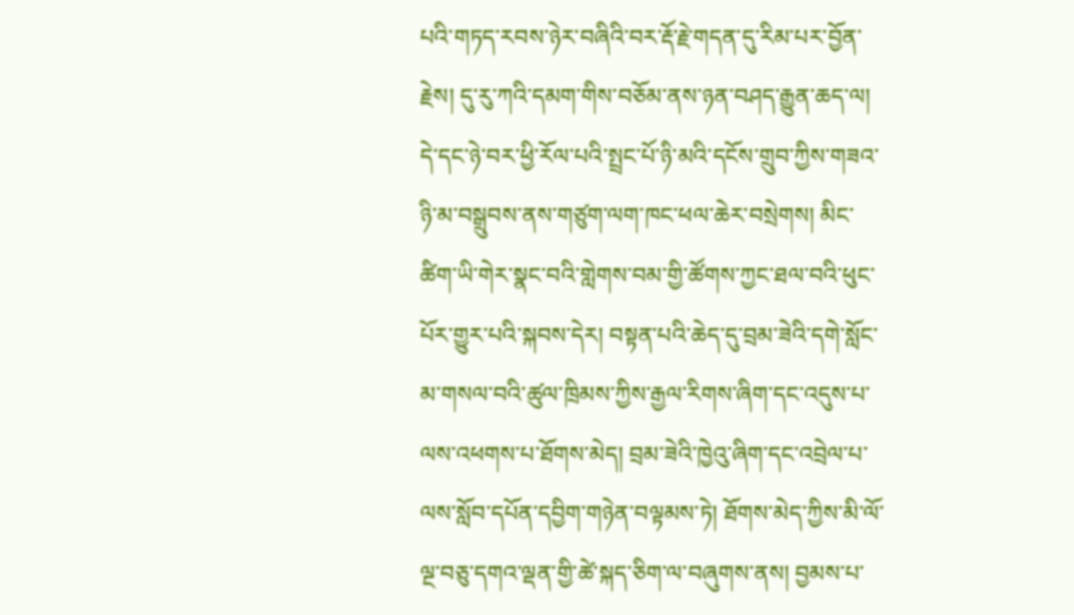པའི་གཏད་རབས་ཉེར་བཞིའི་བར་རྡོ་རྗེ་གདན་དུ་རིམ་པར་བྱོན་རྗེས། དུ་རུ་ཀའི་དམག་གིས་བཅོམ་ནས་ཉན་བཤད་རྒྱུན་ཆད་ལ། དེ་དང་ཉེ་བར་ཕྱི་རོལ་པའི་སྤྲང་པོ་ཉི་མའི་དངོས་གྲུབ་ཀྱིས་གཟའ་ཉི་མ་བསྒྲུབས་ནས་གཙུག་ལག་ཁང་ཕལ་ཆེར་བསྲེགས། མིང་ཚིག་ཡི་གེར་སྣང་བའི་གླེགས་བམ་གྱི་ཚོགས་ཀྱང་ཐལ་བའི་ཕུང་པོར་གྱུར་པའི་སྐབས་དེར། བསྟན་པའི་ཆེད་དུ་བྲམ་ཟེའི་དགེ་སློང་མ་གསལ་བའི་ཚུལ་ཁྲིམས་ཀྱིས་རྒྱལ་རིགས་ཞིག་དང་འདུས་པ་ལས་འཕགས་པ་ཐོགས་མེད། བྲམ་ཟེའི་ཁྱེའུ་ཞིག་དང་འབྲེལ་པ་ལས་སློབ་དཔོན་དབྱིག་གཉེན་བལྟམས་ཏེ། ཐོགས་མེད་ཀྱིས་མི་ལོ་ལྔ་བཅུ་དགའ་ལྡན་གྱི་ཚེ་སྐད་ཅིག་ལ་བཞུགས་ནས། བྱམས་པ་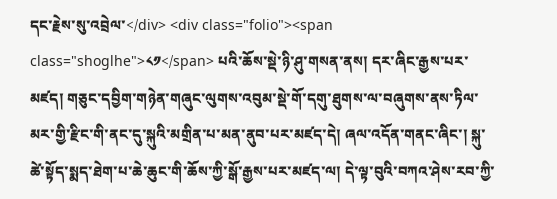དང་རྗེས་སུ་འབྲེལ་</div> <div class="folio"><span class="shoglhe">༨༡</span> པའི་ཆོས་སྡེ་ཉི་ཤུ་གསན་ནས། དར་ཞིང་རྒྱས་པར་མཛད། གཅུང་དབྱིག་གཉེན་གཞུང་ལུགས་འབུམ་སྡེ་གོ་དགུ་ཐུགས་ལ་བཞུགས་ནས་ཏིལ་མར་གྱི་རྫིང་གི་ནང་དུ་སྐུའི་མགྲིན་པ་མན་ནུབ་པར་མཛད་དེ། ཞལ་འདོན་གནང་ཞིང་། སྐུ་ཚེ་སྟོད་སྨད་ཐེག་པ་ཆེ་ཆུང་གི་ཆོས་ཀྱི་སྒོ་རྒྱས་པར་མཛད་ལ། དེ་ལྟ་བུའི་བཀའ་ཤེས་རབ་ཀྱི་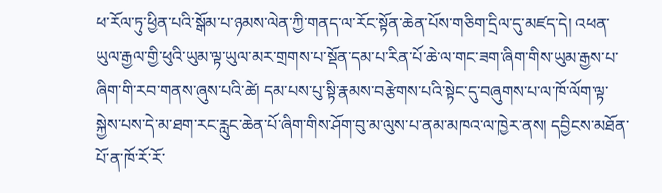ཕ་རོལ་ཏུ་ཕྱིན་པའི་སྒོམ་པ་ཉམས་ལེན་ཀྱི་གནད་ལ་རོང་སྟོན་ཆེན་པོས་གཅིག་དྲིལ་དུ་མཛད་དེ། འཕན་ཡུལ་རྒྱལ་གྱི་ཕུའི་ཡུམ་ལྟ་ཡུལ་མར་གྲགས་པ་སྡོན་དམ་པ་རིན་པོ་ཆེ་ལ་གང་ཟག་ཞིག་གིས་ཡུམ་རྒྱས་པ་ཞིག་གི་རབ་གནས་ཞུས་པའི་ཚེ། དམ་པས་པུ་སྟི་རྣམས་བརྩེགས་པའི་སྟེང་དུ་བཞུགས་པ་ལ་ཁོ་ལོག་ལྟ་སྐྱེས་པས་དེ་མ་ཐག་རང་རླུང་ཆེན་པོ་ཞིག་གིས་ཤོག་བུ་མ་ལུས་པ་ནམ་མཁའ་ལ་ཁྱེར་ནས། དབྱིངས་མཐོན་པོ་ན་ཁོ་རོ་རོ་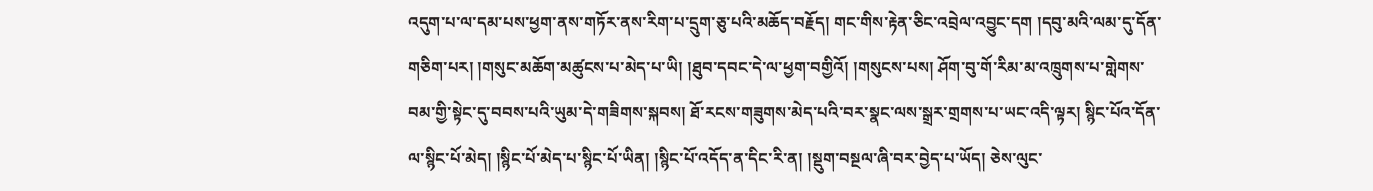འདུག་པ་ལ་དམ་པས་ཕྱག་ནས་གཏོར་ནས་རིག་པ་དྲུག་ཅུ་པའི་མཆོད་བརྗོད། གང་གིས་རྟེན་ཅིང་འབྲེལ་འབྱུང་དག །དབུ་མའི་ལམ་དུ་དོན་གཅིག་པར། །གསུང་མཆོག་མཚུངས་པ་མེད་པ་ཡི། །ཐུབ་དབང་དེ་ལ་ཕྱག་བགྱིའོ། །གསུངས་པས། ཤོག་བུ་གོ་རིམ་མ་འཁྲུགས་པ་གླེགས་བམ་གྱི་སྟེང་དུ་བབས་པའི་ཡུམ་དེ་གཟིགས་སྐབས། ཐོ་རངས་གཟུགས་མེད་པའི་བར་སྣང་ལས་སྒྲར་གྲགས་པ་ཡང་འདི་ལྟར། སྙིང་པོའ་དོན་ལ་སྙིང་པོ་མེད། །སྙིང་པོ་མེད་པ་སྙིང་པོ་ཡིན། །སྙིང་པོ་འདོད་ན་དིང་རི་ན། །སྡུག་བསྔལ་ཞི་བར་བྱེད་པ་ཡོད། ཅེས་ལུང་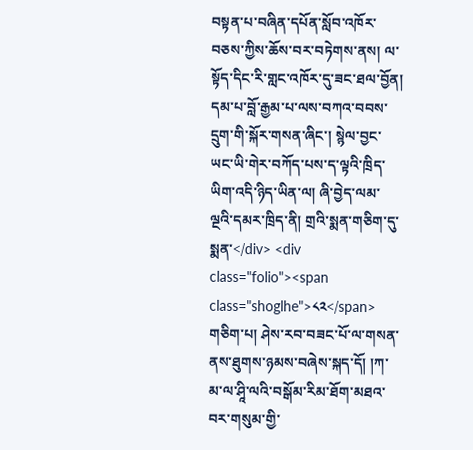བསྟན་པ་བཞིན་དཔོན་སློབ་འཁོར་བཅས་ཀྱིས་ཆོས་བར་བཏེགས་ནས། ལ་སྟོད་དིང་རི་གླང་འཁོར་དུ་ཟང་ཐལ་བྱོན། དམ་པ་བློ་རྒྱམ་པ་ལས་བཀའ་བབས་དྲུག་གི་སྐོར་གསན་ཞིང་། སྙེལ་བྱང་ཡང་ཡི་གེར་བཀོད་པས་ད་ལྟའི་ཁྲིད་ཡིག་འདི་ཉིད་ཡིན་ལ། ཞི་བྱེད་ལམ་ལྔའི་དམར་ཁྲིད་ནི། གྲའི་སྨན་གཅིག་དུ་སྨན་</div> <div class="folio"><span class="shoglhe">༨༢</span> གཅིག་པ། ཤེས་རབ་བཟང་པོ་ལ་གསན་ནས་ཐུགས་ཉམས་བཞེས་སྐད་དོ། །ཀ་མ་ལ་ཤཱི་ལའི་བསྒོམ་རིམ་ཐོག་མཐའ་བར་གསུམ་གྱི་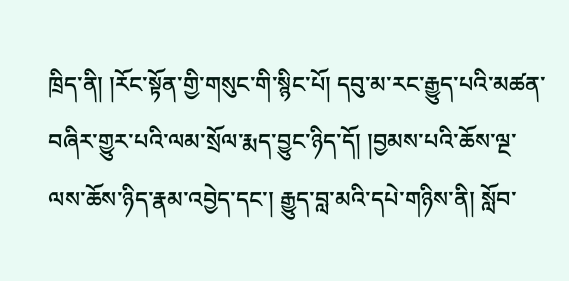ཁྲིད་ནི། །རོང་སྟོན་གྱི་གསུང་གི་སྙིང་པོ། དབུ་མ་རང་རྒྱུད་པའི་མཚན་བཞིར་གྱུར་པའི་ལམ་སྲོལ་རྨད་བྱུང་ཉིད་དོ། །བྱམས་པའི་ཆོས་ལྔ་ལས་ཆོས་ཉིད་རྣམ་འབྱེད་དང་། རྒྱུད་བླ་མའི་དཔེ་གཉིས་ནི། སློབ་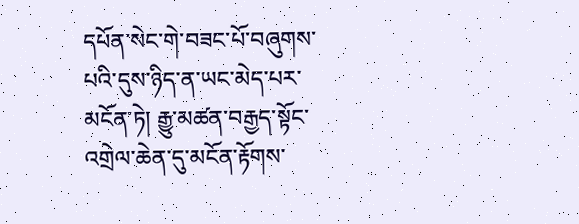དཔོན་སེང་གེ་བཟང་པོ་བཞུགས་པའི་དུས་ཉིད་ན་ཡང་མེད་པར་མངོན་ཏེ། རྒྱུ་མཚན་བརྒྱད་སྟོང་འགྲེལ་ཆེན་དུ་མངོན་རྟོགས་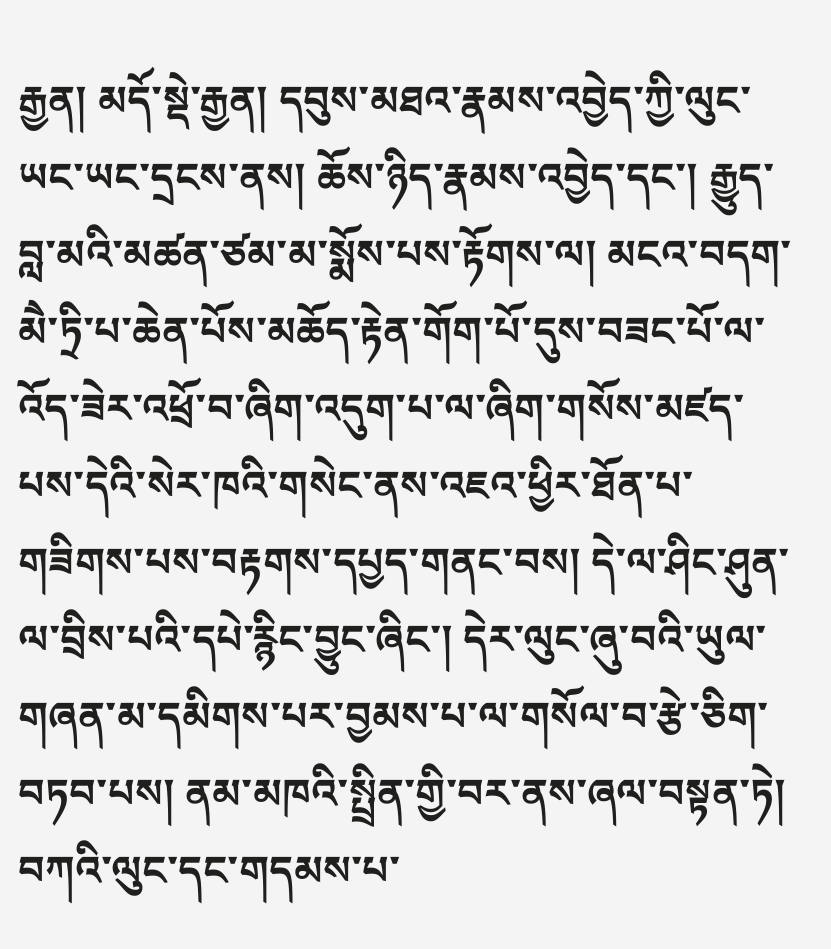རྒྱན། མདོ་སྡེ་རྒྱན། དབུས་མཐའ་རྣམས་འབྱེད་ཀྱི་ལུང་ཡང་ཡང་དྲངས་ནས། ཆོས་ཉིད་རྣམས་འབྱེད་དང་། རྒྱུད་བླ་མའི་མཚན་ཙམ་མ་སྨོས་པས་རྟོགས་ལ། མངའ་བདག་མཻ་ཏྲི་པ་ཆེན་པོས་མཆོད་རྟེན་གོག་པོ་དུས་བཟང་པོ་ལ་འོད་ཟེར་འཕྲོ་བ་ཞིག་འདུག་པ་ལ་ཞིག་གསོས་མཛད་པས་དེའི་སེར་ཁའི་གསེང་ནས་འཇའ་ཕྱིར་ཐོན་པ་གཟིགས་པས་བརྟགས་དཔྱད་གནང་བས། དེ་ལ་ཤིང་ཤུན་ལ་བྲིས་པའི་དཔེ་རྙིང་བྱུང་ཞིང་། དེར་ལུང་ཞུ་བའི་ཡུལ་གཞན་མ་དམིགས་པར་བྱམས་པ་ལ་གསོལ་བ་རྩེ་ཅིག་བཏབ་པས། ནམ་མཁའི་སྤྲིན་གྱི་བར་ནས་ཞལ་བསྟན་ཏེ། བཀའི་ལུང་དང་གདམས་པ་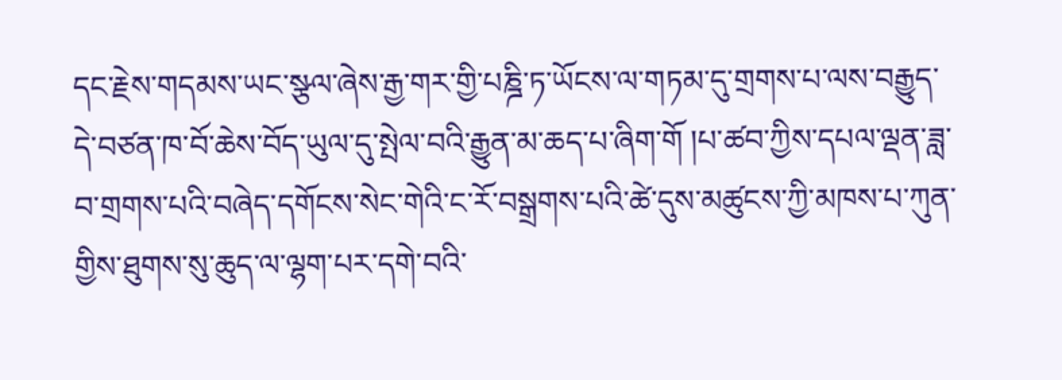དང་རྗེས་གདམས་ཡང་སྩལ་ཞེས་རྒྱ་གར་གྱི་པཎྜི་ཏ་ཡོངས་ལ་གཏམ་དུ་གྲགས་པ་ལས་བརྒྱུད་དེ་བཙན་ཁ་བོ་ཆེས་བོད་ཡུལ་དུ་སྤེལ་བའི་རྒྱུན་མ་ཆད་པ་ཞིག་གོ །པ་ཚབ་ཀྱིས་དཔལ་ལྡན་ཟླ་བ་གྲགས་པའི་བཞེད་དགོངས་སེང་གེའི་ང་རོ་བསྒྲགས་པའི་ཚེ་དུས་མཚུངས་ཀྱི་མཁས་པ་ཀུན་གྱིས་ཐུགས་སུ་ཆུད་ལ་ལྷག་པར་དགེ་བའི་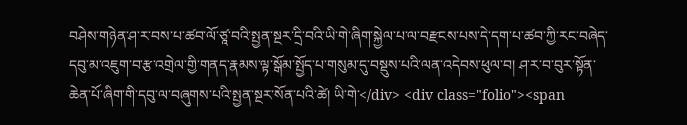བཤེས་གཉེན་ཤ་ར་བས་པ་ཚབ་ལོ་ཙཱ་བའི་སྤྱན་སྔར་དྲི་བའི་ཡི་གེ་ཞིག་སྐྱེལ་པ་ལ་བརྫངས་པས་དེ་དག་པ་ཚབ་ཀྱི་རང་བཞེད་དབུ་མ་འཇུག་བ་རྩ་འགྲེལ་གྱི་གནད་རྣམས་ལྟ་སྒོམ་སྤྱོད་པ་གསུམ་དུ་བསྡུས་པའི་ལན་འདེབས་ཕུལ་བ། ཤ་ར་བ་བུར་སྟོན་ཆེན་པོ་ཞིག་གི་དབུ་ལ་བཞུགས་པའི་སྤྱན་སྔར་སོན་པའི་ཚེ། ཡི་གེ་</div> <div class="folio"><span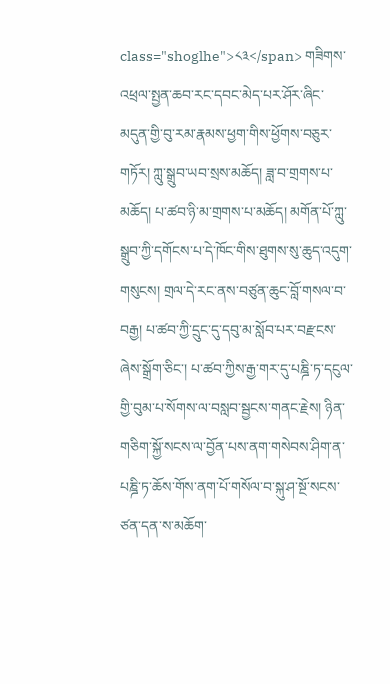class="shoglhe">༨༣</span> གཟིགས་འཕྲལ་སྤྱན་ཆབ་རང་དབང་མེད་པར་ཤོར་ཞིང་མདུན་གྱི་བུ་རམ་རྣམས་ཕྱག་གིས་ཕྱོགས་བཅུར་གཏོར། ཀླུ་སྒྲུབ་ཡབ་སྲས་མཆོད། ཟླ་བ་གྲགས་པ་མཆོད། པ་ཚབ་ཉི་མ་གྲགས་པ་མཆོད། མགོན་པོ་ཀླུ་སྒྲུབ་ཀྱི་དགོངས་པ་དེ་ཁོང་གིས་ཐུགས་སུ་ཆུད་འདུག་གསུངས། གྲལ་དེ་རང་ནས་བཙུན་ཆུང་བློ་གསལ་བ་བརྒྱ། པ་ཚབ་ཀྱི་དྲུང་དུ་དབུ་མ་སློབ་པར་བརྫངས་ཞེས་སྒྲོག་ཅིང་། པ་ཚབ་ཀྱིས་རྒྱ་གར་དུ་པཎྜི་ཏ་དངུལ་གྱི་བུམ་པ་སོགས་ལ་བསླབ་སྦྱངས་གནང་རྗེས། ཉིན་གཅིག་སྐྱོ་སངས་ལ་བྱོན་པས་ནག་གསེབས་ཤིག་ན་པཎྜི་ཏ་ཆོས་གོས་ནག་པོ་གསོལ་བ་སྐུ་ཤ་སྔོ་སངས་ཙན་དན་ས་མཆོག་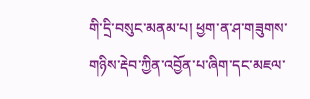གི་དྲི་བསུང་མནམ་པ། ཕྱག་ན་ཤ་གཟུགས་གཉིས་རྡེབ་ཀྱིན་འབྱོན་པ་ཞིག་དང་མཇལ་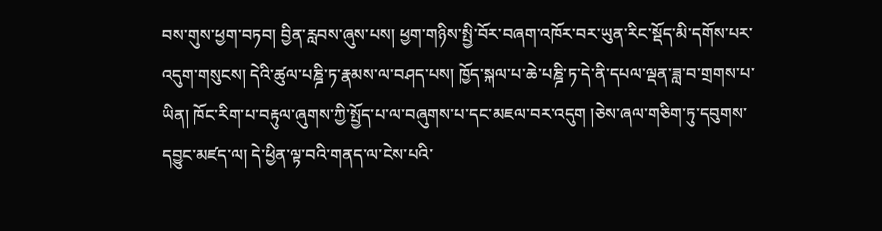བས་གུས་ཕྱག་བཏབ། བྱིན་རླབས་ཞུས་པས། ཕྱག་གཉིས་སྤྱི་བོར་བཞག་འཁོར་བར་ཡུན་རིང་སྡོད་མི་དགོས་པར་འདུག་གསུངས། དེའི་ཚུལ་པཎྜི་ཏ་རྣམས་ལ་བཤད་པས། ཁྱོད་སྐལ་པ་ཆེ་པཎྜི་ཏ་དེ་ནི་དཔལ་ལྡན་ཟླ་བ་གྲགས་པ་ཡིན། ཁོང་རིག་པ་བརྟུལ་ཞུགས་ཀྱི་སྤྱོད་པ་ལ་བཞུགས་པ་དང་མཇལ་བར་འདུག །ཅེས་ཞལ་གཅིག་ཏུ་དབུགས་དབྱུང་མཛད་ལ། དེ་ཕྱིན་ལྟ་བའི་གནད་ལ་ངེས་པའི་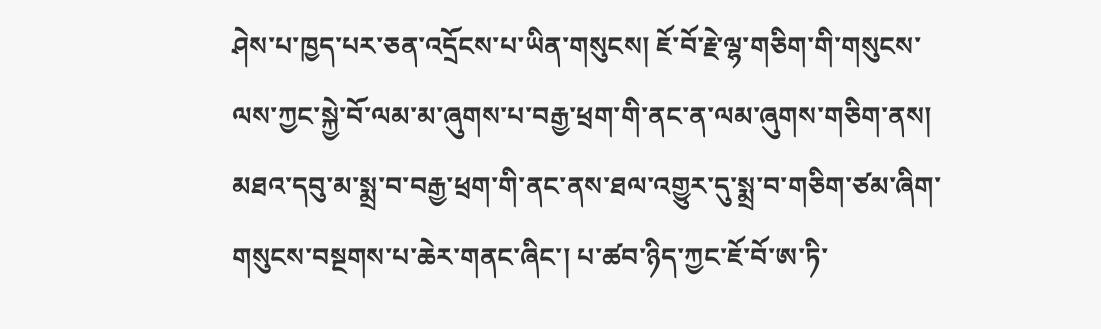ཤེས་པ་ཁྱད་པར་ཅན་འདྲོངས་པ་ཡིན་གསུངས། ཇོ་བོ་རྗེ་ལྷ་གཅིག་གི་གསུངས་ལས་ཀྱང་སྐྱེ་བོ་ལམ་མ་ཞུགས་པ་བརྒྱ་ཕྲག་གི་ནང་ན་ལམ་ཞུགས་གཅིག་ནས། མཐའ་དབུ་མ་སྨྲ་བ་བརྒྱ་ཕྲག་གི་ནང་ནས་ཐལ་འགྱུར་དུ་སྨྲ་བ་གཅིག་ཙམ་ཞིག་གསུངས་བསྔགས་པ་ཆེར་གནང་ཞིང་། པ་ཚབ་ཉིད་ཀྱང་ཇོ་བོ་ཨ་ཏི་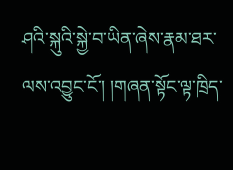ཤའི་སྐུའི་སྐྱེ་བ་ཡིན་ཞེས་རྣམ་ཐར་ལས་འབྱུང་ངོ་། །གཞན་སྟོང་ལྟ་ཁྲིད་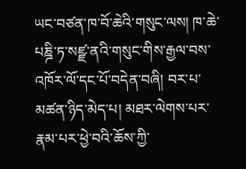ཡང་བཙན་ཁ་བོ་ཆེའི་གསུང་ལས། ཁ་ཆེ་པཎྜི་ཏ་སཛྫ་ནའི་གསུང་གིས་རྒྱལ་བས་འཁོར་ལོ་དང་པོ་བདེན་བཞི། བར་པ་མཚན་ཉིད་མེད་པ། མཐར་ལེགས་པར་རྣམ་པར་ཕྱེ་བའི་ཆོས་ཀྱི་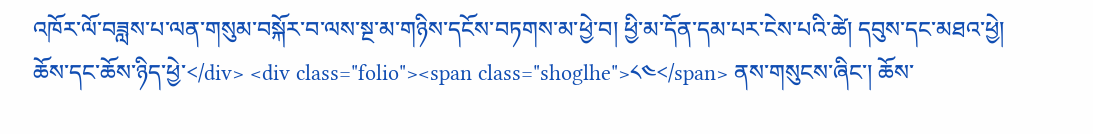འཁོར་ལོ་བཟླས་པ་ལན་གསུམ་བསྐོར་བ་ལས་སྔ་མ་གཉིས་དངོས་བཏགས་མ་ཕྱེ་བ། ཕྱི་མ་དོན་དམ་པར་ངེས་པའི་ཚེ། དབུས་དང་མཐའ་ཕྱེ། ཆོས་དང་ཆོས་ཉིད་ཕྱེ་</div> <div class="folio"><span class="shoglhe">༨༤</span> ནས་གསུངས་ཞིང་། ཆོས་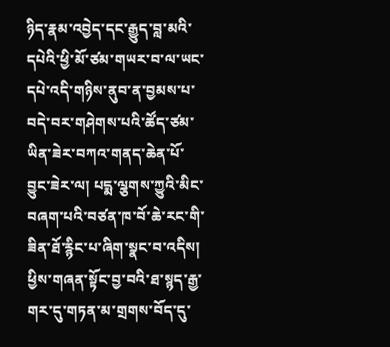ཉིད་རྣམ་འབྱེད་དང་རྒྱུད་བླ་མའི་དཔེའི་ཕྱི་མོ་ཙམ་གཡར་བ་ལ་ཡང་དཔེ་འདི་གཉིས་ནུབ་ན་བྱམས་པ་བདེ་བར་གཤེགས་པའི་ཚོད་ཙམ་ཡིན་ཟེར་བཀའ་གནད་ཆེན་པོ་བྱུང་ཟེར་ལ། པདྨ་ལྕགས་ཀྱུའི་མིང་བཞག་པའི་བཙན་ཁ་བོ་ཆེ་རང་གི་ཟིན་ཐོ་རྙིང་པ་ཞིག་སྣང་བ་འདིས། ཕྱིས་གཞན་སྟོང་བྱ་བའི་ཐ་སྙད་རྒྱ་གར་དུ་གཏན་མ་གྲགས་བོད་དུ་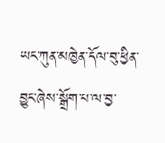ཡང་ཀུན་མཁྱེན་དོལ་བུ་ཕྱིན་བྱུང་ཞེས་སྒྲོག་པ་ལ་བྱ་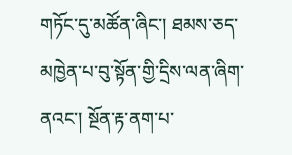གཏོང་དུ་མཚོན་ཞིང་། ཐམས་ཅད་མཁྱེན་པ་བུ་སྟོན་གྱི་དྲིས་ལན་ཞིག་ནའང་། སྔོན་རྟ་ནག་པ་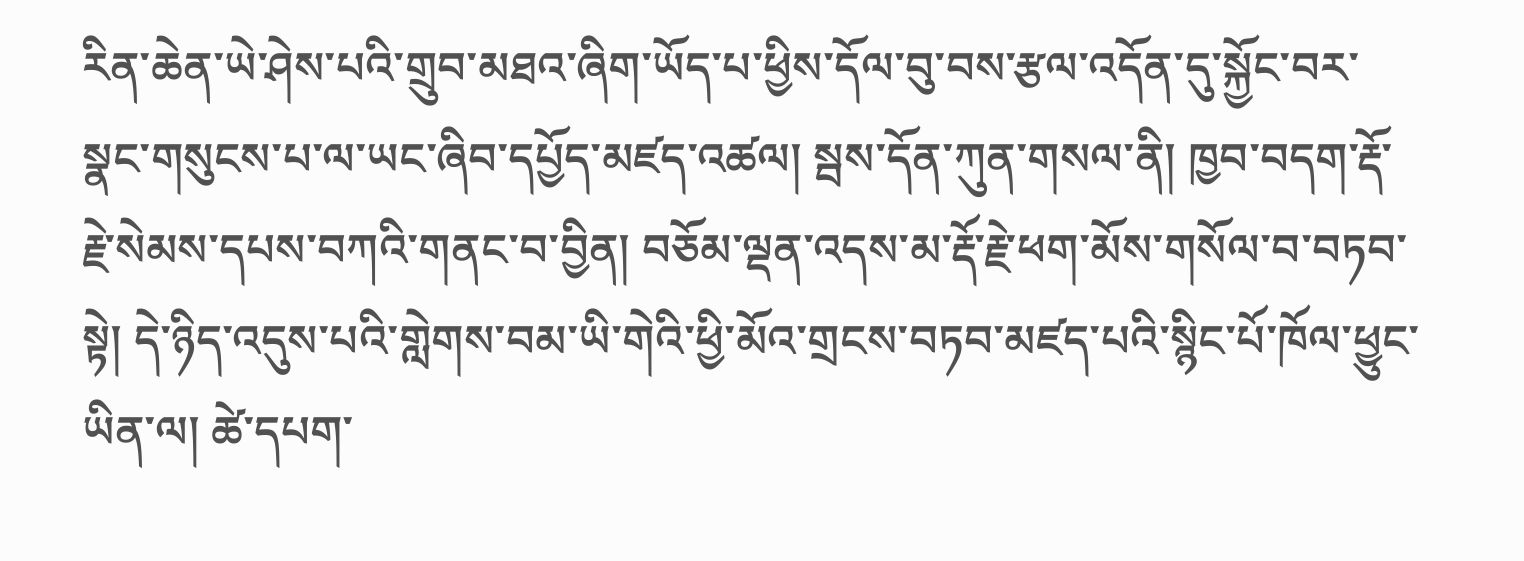རིན་ཆེན་ཡེ་ཤེས་པའི་གྲུབ་མཐའ་ཞིག་ཡོད་པ་ཕྱིས་དོལ་བུ་བས་རྩལ་འདོན་དུ་སྐྱོང་བར་སྣང་གསུངས་པ་ལ་ཡང་ཞིབ་དཔྱོད་མཛད་འཚལ། སྦས་དོན་ཀུན་གསལ་ནི། ཁྱབ་བདག་རྡོ་རྗེ་སེམས་དཔས་བཀའི་གནང་བ་བྱིན། བཅོམ་ལྡན་འདས་མ་རྡོ་རྗེ་ཕག་མོས་གསོལ་བ་བཏབ་སྟེ། དེ་ཉིད་འདུས་པའི་གླེགས་བམ་ཡི་གེའི་ཕྱི་མོའ་གྲངས་བཏབ་མཛད་པའི་སྙིང་པོ་ཁོལ་ཕྱུང་ཡིན་ལ། ཚེ་དཔག་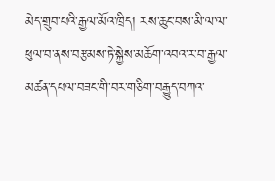མེད་གྲུབ་པའི་རྒྱལ་མོའ་ཁྲིད། རས་ཆུང་བས་མི་ལ་ལ་ཕུལ་བ་ནས་བརྩམས་ཏེ་སྐྱེས་མཆོག་འབའ་ར་བ་རྒྱལ་མཚན་དཔལ་བཟང་གི་བར་གཅིག་བརྒྱུད་བཀའ་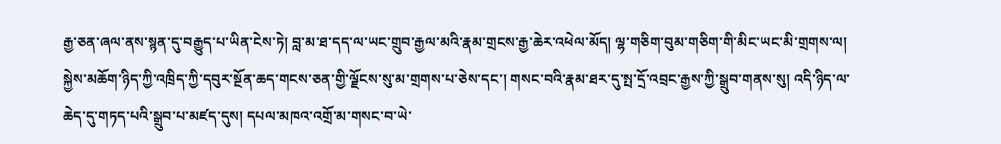རྒྱ་ཅན་ཞལ་ནས་སྙན་དུ་བརྒྱུད་པ་ཡིན་ངེས་ཏེ། བླ་མ་ཐ་དད་ལ་ཡང་གྲུབ་རྒྱལ་མའི་རྣམ་གྲངས་རྒྱ་ཆེར་འཕེལ་མོད། ལྷ་གཅིག་བུམ་གཅིག་གི་མིང་ཡང་མི་གྲགས་ལ། སྐྱེས་མཆོག་ཉིད་ཀྱི་འཁྲིད་ཀྱི་དབུར་སྔོན་ཆད་གངས་ཅན་གྱི་ལྗོངས་སུ་མ་གྲགས་པ་ཅེས་དང་། གསང་བའི་རྣམ་ཐར་དུ་སྤ་དྲོ་འབྲང་རྒྱས་ཀྱི་སྒྲུབ་གནས་སུ། འདི་ཉིད་ལ་ཆེད་དུ་གཏད་པའི་སྒྲུབ་པ་མཛད་དུས། དཔལ་མཁའ་འགྲོ་མ་གསང་བ་ཡེ་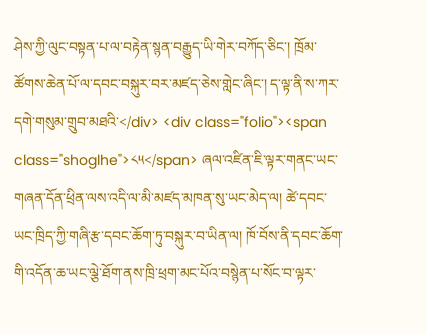ཤེས་ཀྱི་ལུང་བསྟན་པ་ལ་བརྟེན་སྙན་བརྒྱུད་ཡི་གེར་བཀོད་ཅིང་། ཁྲོམ་ཚོགས་ཆེན་པོ་ལ་དབང་བསྐུར་བར་མཛད་ཅེས་གླེང་ཞིང་། ད་ལྟ་ནི་ས་ཀར་དགེ་གསུམ་གྲུབ་མཐའི་</div> <div class="folio"><span class="shoglhe">༨༥</span> ཞལ་འཛིན་ཇི་ལྟར་གནང་ཡང་གཞན་དོན་ཕྲིན་ལས་འདི་ལ་མི་མཛད་མཁན་སུ་ཡང་མེད་ལ། ཚེ་དབང་ཡང་ཁྲིད་ཀྱི་གཞི་རྩ་དབང་ཆོག་ཏུ་བསྐུར་བ་ཡིན་ལ། ཁོ་བོས་ནི་དབང་ཆོག་གི་འདོན་ཆ་ཡང་ལྕེ་ཐོག་ནས་ཁྲི་ཕྲག་མང་པོའ་བསྙེན་པ་སོང་བ་ལྟར་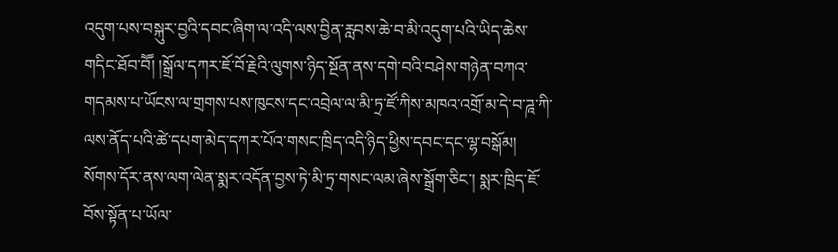འདུག་པས་བསྐུར་བྱའི་དབང་ཞིག་ལ་འདི་ལས་བྱིན་རླབས་ཆེ་བ་མི་འདུག་པའི་ཡིད་ཆེས་གདིང་ཐོབ་བཽ། །སྒྲོལ་དཀར་ཇོ་བོ་རྗེའི་ལུགས་ཉིད་སྔོན་ནས་དགེ་བའི་བཤེས་གཉེན་བཀའ་གདམས་པ་ཡོངས་ལ་གྲགས་པས་ཁུངས་དང་འབྲེལ་ལ་མི་ཏྲ་ཛོ་ཀིས་མཁའ་འགྲོ་མ་དེ་བ་ཌཱ་ཀི་ལས་ནོད་པའི་ཚེ་དཔག་མེད་དཀར་པོའ་གསང་ཁྲིད་འདི་ཉིད་ཕྱིས་དབང་དང་ལྷ་བསྒོམ། སོགས་དོར་ནས་ལག་ལེན་སྨར་འདོན་བྱས་ཏེ་མི་ཏྲ་གསང་ལམ་ཞེས་སྒྲོག་ཅིང་། སྨར་ཁྲིད་ཇོ་བོས་སྟོན་པ་ཡོལ་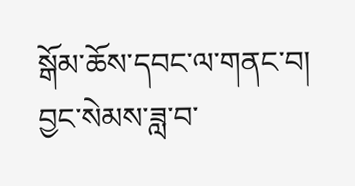སྒོམ་ཆོས་དབང་ལ་གནང་བ། བྱང་སེམས་ཟླ་བ་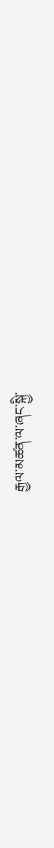རྒྱལ་མཚན་ལ་ཞང་སྐྱི་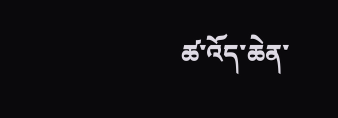ཚ་འོད་ཆེན་